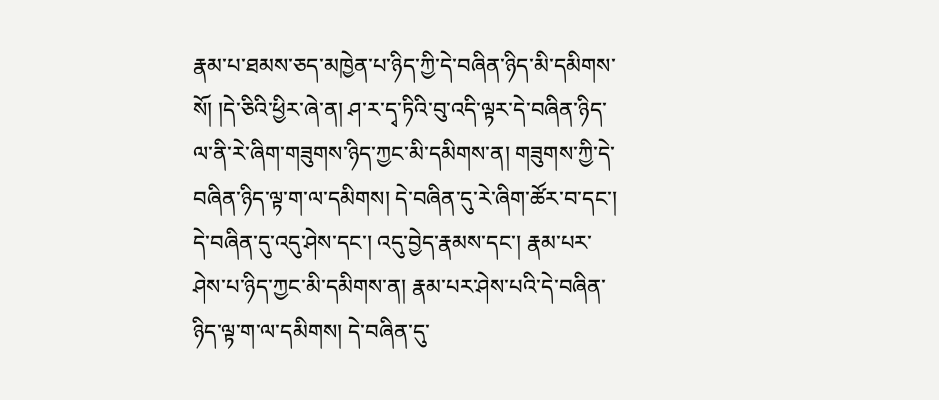རྣམ་པ་ཐམས་ཅད་མཁྱེན་པ་ཉིད་ཀྱི་དེ་བཞིན་ཉིད་མི་དམིགས་སོ། །དེ་ཅིའི་ཕྱིར་ཞེ་ན། ཤ་ར་དྭ་ཏིའི་བུ་འདི་ལྟར་དེ་བཞིན་ཉིད་ལ་ནི་རེ་ཞིག་གཟུགས་ཉིད་ཀྱང་མི་དམིགས་ན། གཟུགས་ཀྱི་དེ་བཞིན་ཉིད་ལྟ་ག་ལ་དམིགས། དེ་བཞིན་དུ་རེ་ཞིག་ཚོར་བ་དང་། དེ་བཞིན་དུ་འདུ་ཤེས་དང་། འདུ་བྱེད་རྣམས་དང་། རྣམ་པར་ཤེས་པ་ཉིད་ཀྱང་མི་དམིགས་ན། རྣམ་པར་ཤེས་པའི་དེ་བཞིན་ཉིད་ལྟ་ག་ལ་དམིགས། དེ་བཞིན་དུ་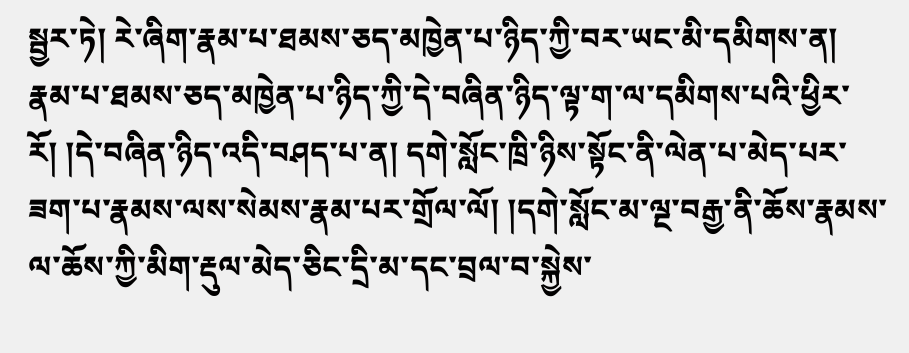སྦྱར་ཏེ། རེ་ཞིག་རྣམ་པ་ཐམས་ཅད་མཁྱེན་པ་ཉིད་ཀྱི་བར་ཡང་མི་དམིགས་ན། རྣམ་པ་ཐམས་ཅད་མཁྱེན་པ་ཉིད་ཀྱི་དེ་བཞིན་ཉིད་ལྟ་ག་ལ་དམིགས་པའི་ཕྱིར་རོ། །དེ་བཞིན་ཉིད་འདི་བཤད་པ་ན། དགེ་སློང་ཁྲི་ཉིས་སྟོང་ནི་ལེན་པ་མེད་པར་ཟག་པ་རྣམས་ལས་སེམས་རྣམ་པར་གྲོལ་ལོ། །དགེ་སློང་མ་ལྔ་བརྒྱ་ནི་ཆོས་རྣམས་ལ་ཆོས་ཀྱི་མིག་རྡུལ་མེད་ཅིང་དྲི་མ་དང་བྲལ་བ་སྐྱེས་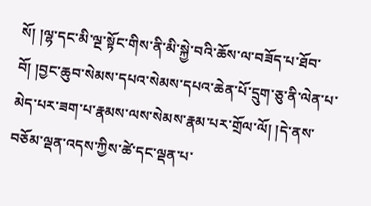སོ། །ལྷ་དང་མི་ལྔ་སྟོང་གིས་ནི་མི་སྐྱེ་བའི་ཆོས་ལ་བཟོད་པ་ཐོབ་བོ། །བྱང་ཆུབ་སེམས་དཔའ་སེམས་དཔའ་ཆེན་པོ་དྲུག་ཅུ་ནི་ལེན་པ་མེད་པར་ཟག་པ་རྣམས་ལས་སེམས་རྣམ་པར་གྲོལ་ལོ། །དེ་ནས་བཅོམ་ལྡན་འདས་ཀྱིས་ཚེ་དང་ལྡན་པ་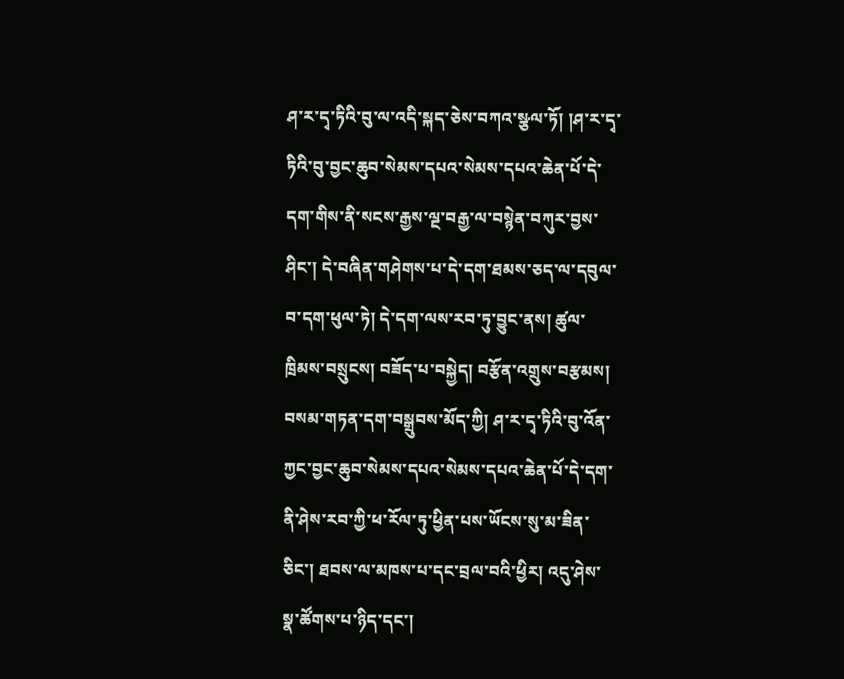ཤ་ར་དྭ་ཏིའི་བུ་ལ་འདི་སྐད་ཅེས་བཀའ་སྩལ་ཏོ། །ཤ་ར་དྭ་ཏིའི་བུ་བྱང་ཆུབ་སེམས་དཔའ་སེམས་དཔའ་ཆེན་པོ་དེ་དག་གིས་ནི་སངས་རྒྱས་ལྔ་བརྒྱ་ལ་བསྙེན་བཀུར་བྱས་ཤིང་། དེ་བཞིན་གཤེགས་པ་དེ་དག་ཐམས་ཅད་ལ་དབུལ་བ་དག་ཕུལ་ཏེ། དེ་དག་ལས་རབ་ཏུ་བྱུང་ནས། ཚུལ་ཁྲིམས་བསྲུངས། བཟོད་པ་བསྐྱེད། བརྩོན་འགྲུས་བརྩམས། བསམ་གཏན་དག་བསྒྲུབས་མོད་ཀྱི། ཤ་ར་དྭ་ཏིའི་བུ་འོན་ཀྱང་བྱང་ཆུབ་སེམས་དཔའ་སེམས་དཔའ་ཆེན་པོ་དེ་དག་ནི་ཤེས་རབ་ཀྱི་ཕ་རོལ་ཏུ་ཕྱིན་པས་ཡོངས་སུ་མ་ཟིན་ཅིང་། ཐབས་ལ་མཁས་པ་དང་བྲལ་བའི་ཕྱིར། འདུ་ཤེས་སྣ་ཚོགས་པ་ཉིད་དང་།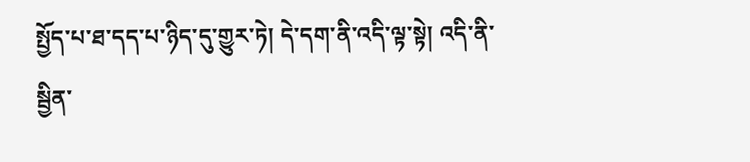སྤྱོད་པ་ཐ་དད་པ་ཉིད་དུ་གྱུར་ཏེ། དེ་དག་ནི་འདི་ལྟ་སྟེ། འདི་ནི་སྦྱིན་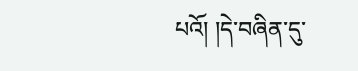པའོ། །དེ་བཞིན་དུ་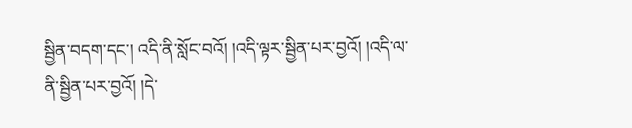སྦྱིན་བདག་དང་། འདི་ནི་སློང་བའོ། །འདི་ལྟར་སྦྱིན་པར་བྱའོ། །འདི་ལ་ནི་སྦྱིན་པར་བྱའོ། །དེ་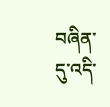བཞིན་དུ་འདི་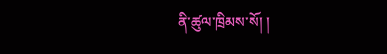ནི་ཚུལ་ཁྲིམས་སོ། །